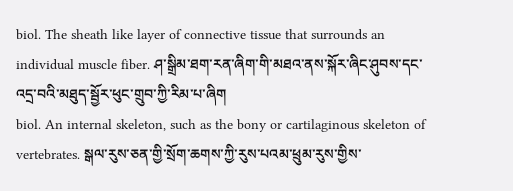biol. The sheath like layer of connective tissue that surrounds an individual muscle fiber. ཤ་སྒྲིམ་ཐག་རན་ཞིག་གི་མཐའ་ནས་སྐོར་ཞིང་ཤུབས་དང་འདྲ་བའི་མཐུད་སྦྱོར་ཕུང་གྲུབ་ཀྱི་རིམ་པ་ཞིག
biol. An internal skeleton, such as the bony or cartilaginous skeleton of vertebrates. སྒལ་རུས་ཅན་གྱི་སྲོག་ཆགས་ཀྱི་རུས་པའམ་ཕྲུམ་རུས་གྱིས་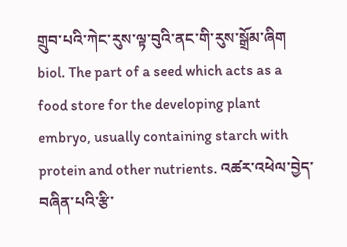གྲུབ་པའི་ཀེང་རུས་ལྟ་བུའི་ནང་གི་རུས་སྒྲོམ་ཞིག
biol. The part of a seed which acts as a food store for the developing plant embryo, usually containing starch with protein and other nutrients. འཚར་འཕེལ་བྱེད་བཞིན་པའི་རྩི་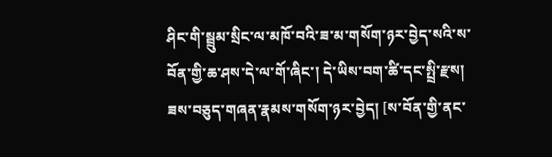ཤིང་གི་སྦྲུམ་སྲིང་ལ་མཁོ་བའི་ཟ་མ་གསོག་ཉར་བྱེད་སའི་ས་བོན་གྱི་ཆ་ཤས་དེ་ལ་གོ་ཞིང་། དེ་ཡིས་བག་ཚི་དང་སྤྲི་རྫས། ཟས་བཅུད་གཞན་རྣམས་གསོག་ཉར་བྱེད། [ས་བོན་གྱི་ནང་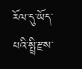རོལ་དུ་ཡོད་པའི་སྤྲི་རྫས་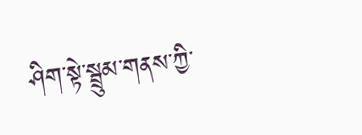ཤིག་སྟེ་སྦྲུམ་གནས་ཀྱི་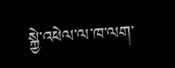སྐྱེ་འཕེལ་ལ་ཁ་ལག་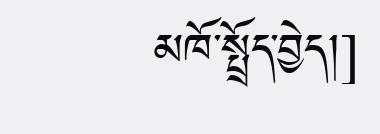མཁོ་སྤྲོད་བྱེད།]